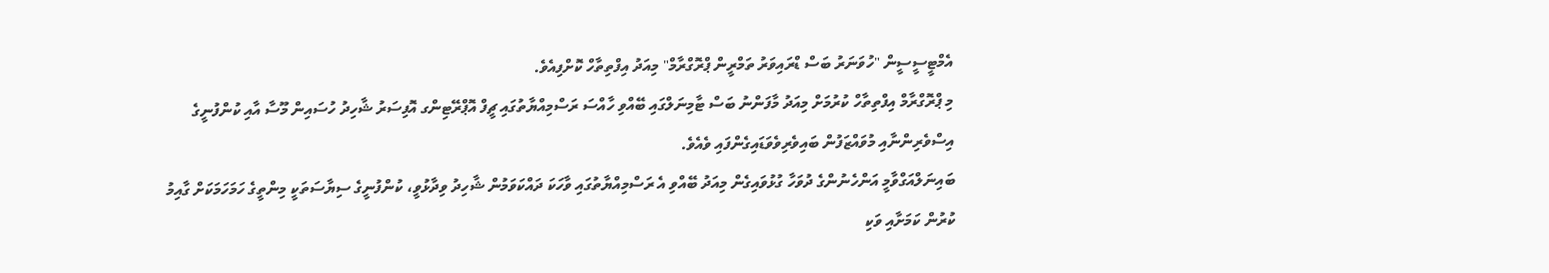އެމްޓީސީސީން "ހުވަނަރު ބަސް ޑްރައިވަރު ތަމްރީން ޕްރޮގްރާމް" މިއަދު އިފްތިތާހް ކޮށްފިއެވެ.
މި ޕްރޮގްރާމް އިފްތިތާހް ކުރުމަށް މިއަދު މާފަންނު ބަސް ޓާމިނަލްގައި ބޭއްވި ހާއްސަ ރަސްމިއްޔާތުގައި ޗީފް އޮޕްރޭޓިންގ އޮފިސަރު ޝާހިދު ހުސައިން މޫސާ އާއި ކުންފުނީގެ އިސްވެރިންނާއި މުވައްޒަފުން ބައިވެރިވެވަޑައިގެންފައި ވެއެވެ.
ބައިނަލްއަގްވާމީ އަންހެނުންގެ ދުވަހާ ގުޅުވައިގެން މިއަދު ބޭއްވި އެ ރަސްމިއްޔާތުގައި ވާހަކަ ދައްކަވަމުން ޝާހިދު ވިދާޅުވީ، ކުންފުނީގެ ސިޔާސަތަކީ މިންތީގެ ހަމަހަމަކަށް ގާއިމު ކުރުން ކަމަށާއި ވަކި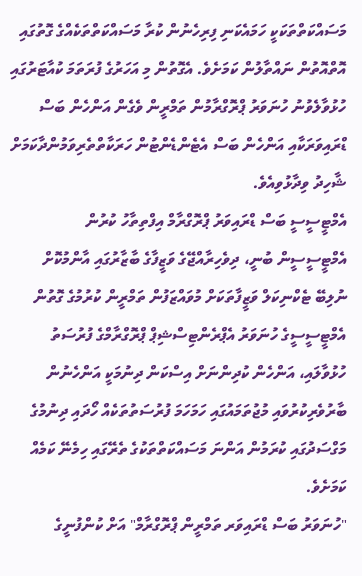މަސައްކަތްތަކަކީ ހަމައެކަނި ފިރިހެނުން ކުރާ މަސައްކަތްތަކެއްގެ ގޮތުގައި އޮތްއޮތުން ނައްތާލުން ކަމަށެވެ. އެގޮތުން މި އަހަރުގެ ފުރަތަމަ ކުއާޓަރުގައި ހުޅުވާލެވުނު ހުނަވަރު ޕްރޮގްރާމުން ތަމްރީން ވެގެން އަންހެން ބަސް ޑްރައިވަރަކާއި އަންހެން ބަސް އެޓެންޑެންޓުން ހަރަކާތްތެރިވަމުންދާކަމަށް ޝާހިދު ވިދާޅުވިއެވެ.
އެމްޓީސީސީ ބަސް ޑްރައިވަރު ޕްރޮގްރާމް އިފްތިތާހު ކުރުން
އެމްޓީސީސީން ބުނީ، ދިވެހިރާއްޖޭގެ ވަޒީފާގެ ބާޒާރުގައި އާންމުކޮށް ނުލިބޭ ޓެކްނިކަލް ވަޒީފާތަކަށް މުވައްޒަފުން ތަމްރީން ކުރުމުގެ ގޮތުން އެމްޓީސީސީގެ ހުނަވަރު އެޕްރެންޓިސްޝިޕް ޕްރޮގްރާމްގެ ފުރުސަތު ހުޅުވާލައި، އަންހެން ކުދިންނަށް އިސްކަން ދިނުމަކީ އަންހެނުން ބާރުވެރިކުރުވައި މުޖުތަމައުގައި ހަމަހަމަ ފުރުސަތުތަކެއް ހޯދައި ދިނުމުގެ މަގްސަދުގައި ކުރަމުން އަންނަ މަސައްކަތްތަކުގެ ތެރޭގައި ހިމެނޭ ކަމެއް ކަމަށެވެ.
"ހުނަވަރު ބަސް ޑްރައިވަރ ތަމްރީން ޕްރޮގްރާމް" އަށް ކުންފުނީގެ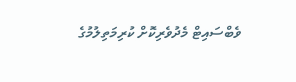ވެބްސައިޓް މެދުވެރިކޮށް ކުރިމަތިލުމުގެ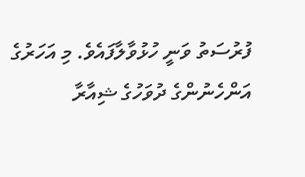ފުރުސަތު ވަނީ ހުޅުވާލާފައެވެ. މި އަހަރުގެ އަންހެނުންގެ ދުވަހުގެ ޝިއާރާ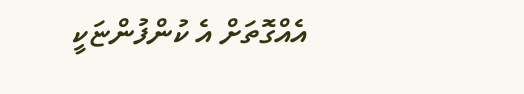އެއްގޮތަށް އެ ކުންފުންޏަކީ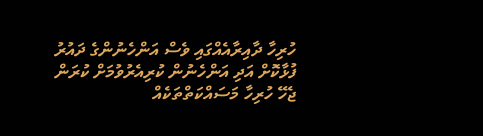ހުރިހާ ދާއިރާއެއްގައި ވެސް އަންހެނުންގެ ދައުރު ފުޅާކޮށް އަދި އަންހެނުން ކުރިއެރުވުމަށް ކުރަން ޖެހޭ ހުރިހާ މަސައްކަތްތަކެއް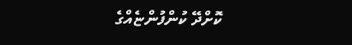ކޮށްދޭ ކުންފުންޏެއްގެ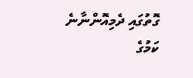ގޮތުގައި ދެމިއޮންނާނެ ކަމުގެ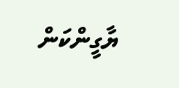ޔާގީންކަން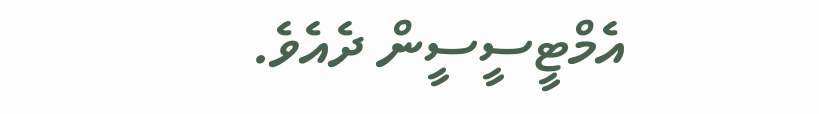އެމްޓީސީސީން ދެއެވެ.